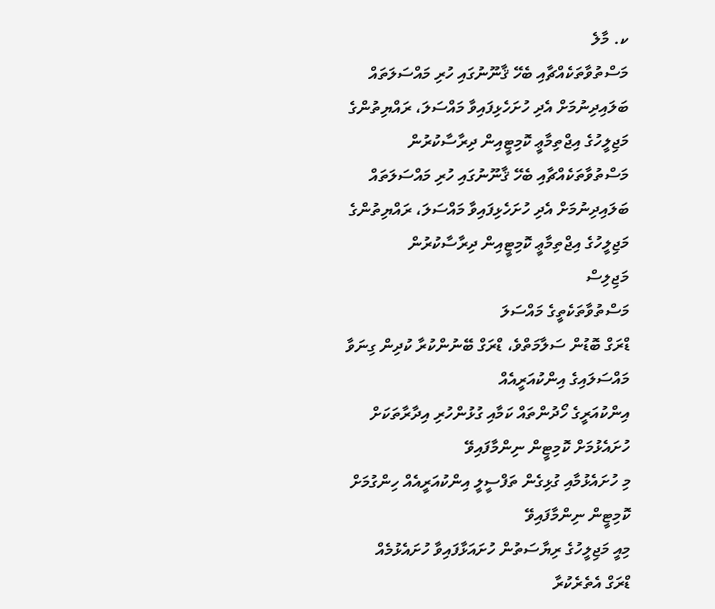ކ. މާލެ
މަސްތުވާތަކެއްޗާއި ބެހޭ ޤާނޫނުގައި ހުރި މައްސަލަތައް ބަލައިދިނުމަށް އެދި ހުށަހެޅިފައިވާ މައްސަލަ، ރައްޔިތުންގެ މަޖިލީހުގެ އިޖްތިމާޢީ ކޮމިޓީއިން ދިރާސާކުރުން
މަސްތުވާތަކެއްޗާއި ބެހޭ ޤާނޫނުގައި ހުރި މައްސަލަތައް ބަލައިދިނުމަށް އެދި ހުށަހެޅިފައިވާ މައްސަލަ، ރައްޔިތުންގެ މަޖިލީހުގެ އިޖްތިމާޢީ ކޮމިޓީއިން ދިރާސާކުރުން
މަޖިލިސް
މަސްތުވާތަކެތީގެ މައްސަލަ
ޑްރަގް ބޮޑުން ސަލާމަތްވެ، ޑްރަގް ބޭނުންކުރާ ކުދިން ގިނަވާ މައްސަލައިގެ އިންކުއަރީއެއް
އިންކުއަރީގެ ހޯދުންތައް ކަމާއި ގުޅުންހުރި އިދާރާތަކަށް ހުށައެޅުމަށް ކޮމިޓީން ނިންމާފައިވޭ
މި ހުށައެޅުމާއި ގުޅިގެން ތަފްސީލީ އިންކުއަރީއެއް ހިންގުމަށް ކޮމިޓީން ނިންމާފައިވޭ
މިއީ މަޖިލީހުގެ ރިޔާސަތުން ހުށައަޅާފައިވާ ހުށައެޅުމެއް
ޑްރަގް އެތެރެކުރާ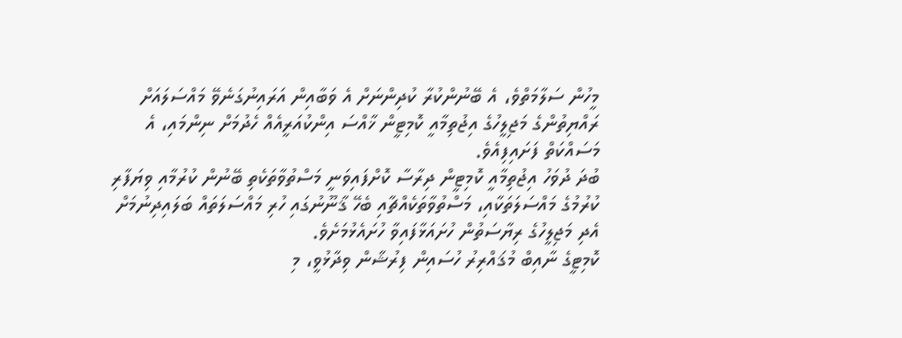މީހުން ސަލާމަތްވެ، އެ ބޭނުންކުރާ ކުދިންނަށް އެ ވަބާއިން އަރައިނުގަނެވޭ މައްސަލައަށް ރައްޔިތުންގެ މަޖިލީހުގެ އިޖުތިމާއީ ކޮމިޓީން ޚާއްސަ އިންކުއަރީއެއް ހެދުމަށް ނިންމައި، އެ މަސައްކަތް ފަށައިފިއެވެ.
ބުދަ ދުވަހު އިޖުތިމާއީ ކޮމިޓީން ދިރާސާ ކޮށްފައިވަނީ މަސްތުވާތަކެތި ބޭނުން ކުރުމާއި ވިޔަފާރި ކުރުމުގެ މައްސަލަތަކާއި، މަސްތުވާތަކެއްޗާއި ބެހޭ ޤާނޫނުގައި ހުރި މައްސަލަތައް ބަލައިދިނުމަށް އެދި މަޖިލީހުގެ ރިޔާސަތުން ހުށައަޅާފައިވާ ހުށައެޅުމަށެވެ.
ކޮމިޓީގެ ނާއިބް މުޤައްރިރު ހުސައިން ފިރުޝާން ވިދާޅުވީ، މި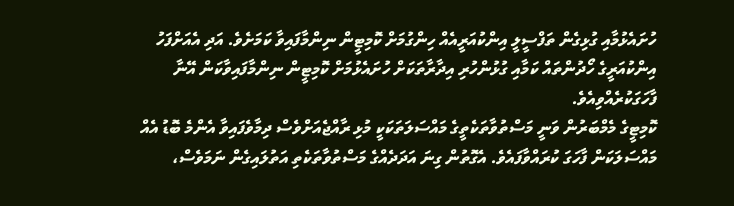ހުށައެޅުމާއި ގުޅިގެން ތަފްސީލީ އިންކުއަރީއެއް ހިންގުމަށް ކޮމިޓީން ނިންމާފައިވާ ކަމަށެވެ. އަދި އެއަށްފަހު އިންކުއަރީގެ ހޯދުންތައް ކަމާއި ގުޅުންހުރި އިދާރާތަކަށް ހުށައެޅުމަށް ކޮމިޓީން ނިންމާފައިވާކަން އޭނާ ފާހަގަކުރެއްވިއެވެ.
ކޮމިޓީގެ މެމްބަރުން ވަނީ މަސްތުވާތަކެތީގެ މައްސަލަތަކަކީ މުޅި ރާއްޖެއަށްވެސް ދިމާވެފައިވާ އެންމެ ބޮޑު އެއް މައްސަލަކަން ފާހަގަ ކުރައްވާފައެވެ. އެގޮތުން ގިނަ އަދަދެއްގެ މަސްތުވާތަކެތި އަތުލައިގެން ނަމަވެސް،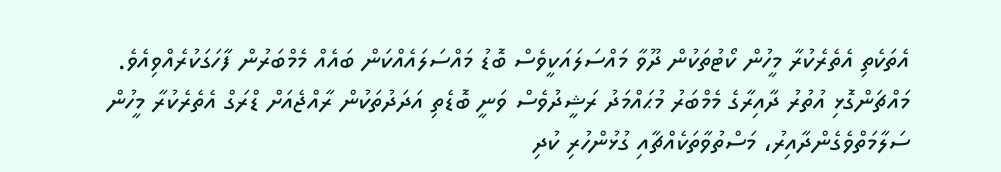އެތަކެތި އެތެރެކުރާ މީހުން ކޯޓުތަކުން ދޫވާ މައްސަލައަކީވެސް ބޮޑު މައްސަލައެއްކަން ބައެއް މެމްބަރުން ފާހަގަކުރެއްވިއެވެ.
މައްޗަންގޮޅި އުތުރު ދާއިރާގެ މެމްބަރު މުޙައްމަދު ރަޝީދުވެސް ވަނީ ބޮޑެތި އަދަދުތަކުން ރާއްޖެއަށް ޑްރަގް އެތެރެކުރާ މީހުން ސަލާމަތްވެގެންދާއިރު، މަސްތުވާތަކެއްޗާއި ގުޅުންހުރި ކުދި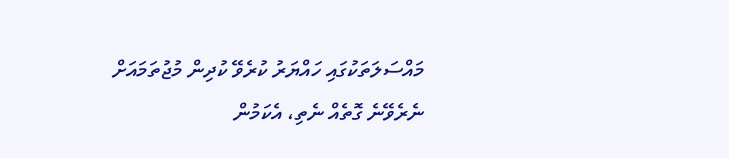މައްސަލަތަކުގައި ހައްޔަރު ކުރެވޭ ކުދިން މުޖުތަމައަށް ނެރެވޭނެ ގޮތެއް ނެތި، އެކަމުން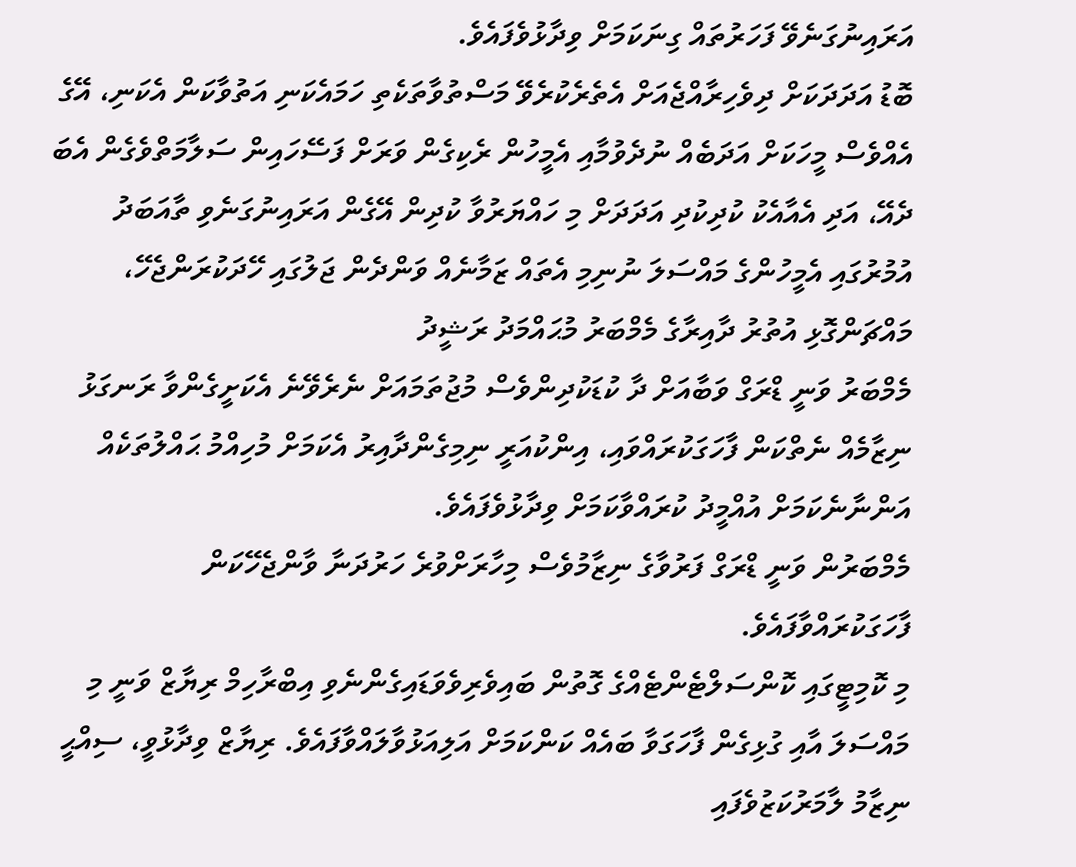އަރައިނުގަނެވޭ ފަހަރުތައް ގިނަކަމަށް ވިދާޅުވެފައެވެ.
ބޮޑު އަދަދަކަށް ދިވެހިރާއްޖެއަށް އެތެރެކުރެވޭ މަސްތުވާތަކެތި ހަމައެކަނި އަތުވާކަން އެކަނި، އޭގެ އެއްވެސް މީހަކަށް އަދަބެއް ނުދެވުމާއި އެމީހުން ރެކިގެން ވަރަށް ފަސޭހައިން ސަލާމަތްވެގެން އެބަ ދެއޭ، އަދި އެއާއެކު ކުދިކުދި އަދަދަށް މި ހައްޔަރުވާ ކުދިން އޭގެން އަރައިނުގަނެވި ތާއަބަދު އުމުރުގައި އެމީހުންގެ މައްސަލަ ނުނިމި އެތައް ޒަމާނެއް ވަންދެން ޖަލުގައި ހޭދަކުރަންޖެހޭ،
މައްޗަންގޮޅި އުތުރު ދާއިރާގެ މެމްބަރު މުޙައްމަދު ރަޝީދު
މެމްބަރު ވަނީ ޑްރަގް ވަބާއަށް ދާ ކުޑަކުދިންވެސް މުޖުތަމައަށް ނެރެވޭނެ އެކަށީގެންވާ ރަނގަޅު ނިޒާމެއް ނެތްކަން ފާހަގަކުރައްވައި، އިންކުއަރީ ނިމިގެންދާއިރު އެކަމަށް މުހިއްމު ޙައްލުތަކެއް އަންނާނެކަމަށް އުއްމީދު ކުރައްވާކަމަށް ވިދާޅުވެފައެވެ.
މެމްބަރުން ވަނީ ޑްރަގް ފަރުވާގެ ނިޒާމުވެސް މިހާރަށްވުރެ ހަރުދަނާ ވާންޖެހޭކަން ފާހަގަކުރައްވާފައެވެ.
މި ކޮމިޓީގައި ކޮންސަލްޓެންޓެއްގެ ގޮތުން ބައިވެރިވެވަޑައިގެންނެވި އިބްރާހިމް ރިޔާޒް ވަނީ މި މައްސަލަ އާއި ގުޅިގެން ފާހަގަވާ ބައެއް ކަންކަމަށް އަލިއަޅުވާލައްވާފައެވެ. ރިޔާޒް ވިދާޅުވީ، ސިއްޙީ ނިޒާމު ލާމަރުކަޒުވެފައި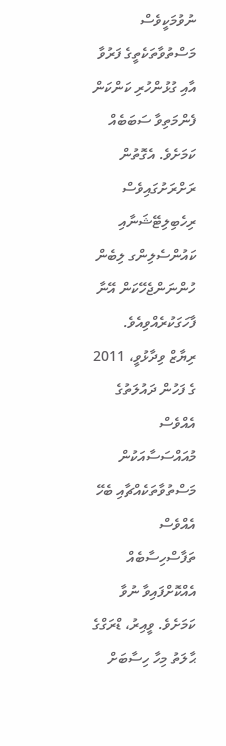ނުވުމަކީވެސް މަސްތުވާތަކެތީގެ ފަރުވާ އާއި ގުޅުންހުރި ކަންކަން ފެންމަތިވާ ސަބަބެއް ކަމަށެވެ. އެގޮތުން ރަށްރަށުގައިވެސް ރިހެބިލިޓޭޝަނާއި ކައުންސެލިންގ ލިބެން ހުންނަންޖެހޭކަން އޭނާ ފާހަގަކުރެއްވިއެވެ.
ރިޔާޒް ވިދާޅުވީ، 2011 ގެ ފަހުން ދައުލަތުގެ އެއްވެސް މުއައްސަސާއަކުން މަސްތުވާތަކެއްޗާއި ބެހޭ އެއްވެސް ތަފާސްހިސާބެއް އެއްކޮށްފައިވާ ނުވާ ކަމަށެވެ. ވީއިރު، ޑްރަގްގެ ޙާލަތު މިހާ ހިސާބަށް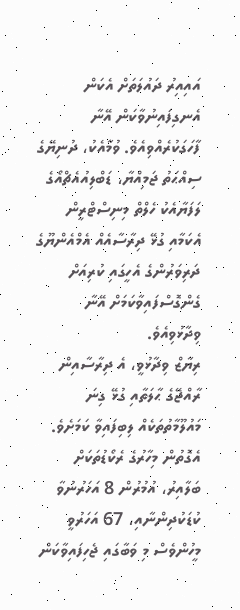އައިއިރު ދައުލަތަށް އެކަން އެނގިފައިނުވާކަން އޭނާ ފާހަގަކުރެއްވިއެވެ. ވުމާއެކު، ދުނިޔޭގެ ސިއްޙަތު ޖަމިއްޔާ، ޑަބްލިއުއެޗްއޯގެ ލަފަޔާއެކު ހެލްތް މިނިސްޓްރީން އެކަމާއި ގުޅޭ ދިރާސާއެއް އެމްއެންޔޫގެ ދަރިވަރުންގެ އެހީގައި ކުރިއަށް ގެންގޮސްފައިވާކަމަށް އޭނާ ވިދާޅުވިއެވެ.
ރިޔާޒް ވިދާޅުވީ، އެ ދިރާސާއިން ރާއްޖޭގެ ޙާލަތާއި ގުޅޭ ގިނަ މައުލޫމާތުތަކެއް ލިބިފައިވާ ކަމަށެވެ. އެގޮތުން މިހާރުގެ ރެކޯޑުތަކަށް ބަލާއިރު، އުމުރުން 8 އަހަރުނުވާ ކުޑަކުދިންނާއި، 67 އަހަރުވީ މީހުންވެސް މި ވަބާގައި ޖެހިފައިވާކަން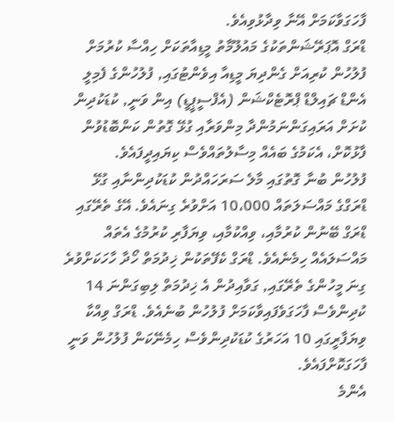ފާހަގަވާކަމަށް އޭނާ ވިދާޅުވިއެވެ.
ޑްރަގް އޮޕަރޭޝަންތަކުގެ މައުލޫމާތު މީޑިއާތަކަށް ހިއްސާ ކުރުމަށް ފުލުހުން ކުރިއަށް ގެންދިޔަ މީޑިއާ އިވެންޓުގައި, ފުލުހުންގެ ފެމިލީ އެންޑް ޗައިލްޑް ޕްރޮޓެކްޝަން (އެފްސީޕީޑީ) އިން ވަނީ, ކުޑަކުދިން ކުށަށް އަރައިގަންނަމުންދާ މިންވަރާއި ގުޅޭ ގޮތުން ކަންބޮޑުވުން ފާޅުކޮށް، އެކަމުގެ ބައެއް މިސާލުތައްވެސް ކިޔައިދީފައެވެ.
ފުލުހުން ބުނާ ގޮތުގައި މާލެ ސަރަހައްދުން ކުޑަކުދިންނާއި ގުޅޭ ޑްރަގްގެ މައްސަލަތައް 10،000 އަށްވުރެ ގިނައެވެ. އޭގެ ތެރޭގައި ޑްރަގް ބޭނުން ކުރުމާއި، ވިއްކުމާއި، ވިޔަފާރި ކުރުމުގެ އެތައް މައްސަލައެއް ހިމެނެއެވެ. ޑްރަގް ކެފޭތަކުން ޚިދުމަތް ހޯދާ ހާހަކަށްވުރެ ގިނަ މީހުންގެ ތެރޭގައި, ގަވާއިދުން އެ ޚިދުމަތް ލިބިގަންނަ 14 ކުދިންވެސް ފާހަގަވެފައިވާކަމަށް ފުލުހުން ބުނެއެވެ. ޑްރަގް ވިއްކާ ވިޔަފާރީގައި 10 އަހަރުގެ ކުޑަކުދިންވެސް ހިމެނޭކަން ފުލުހުން ވަނީ ފާހަގަކޮށްފައެވެ.
އެންމެ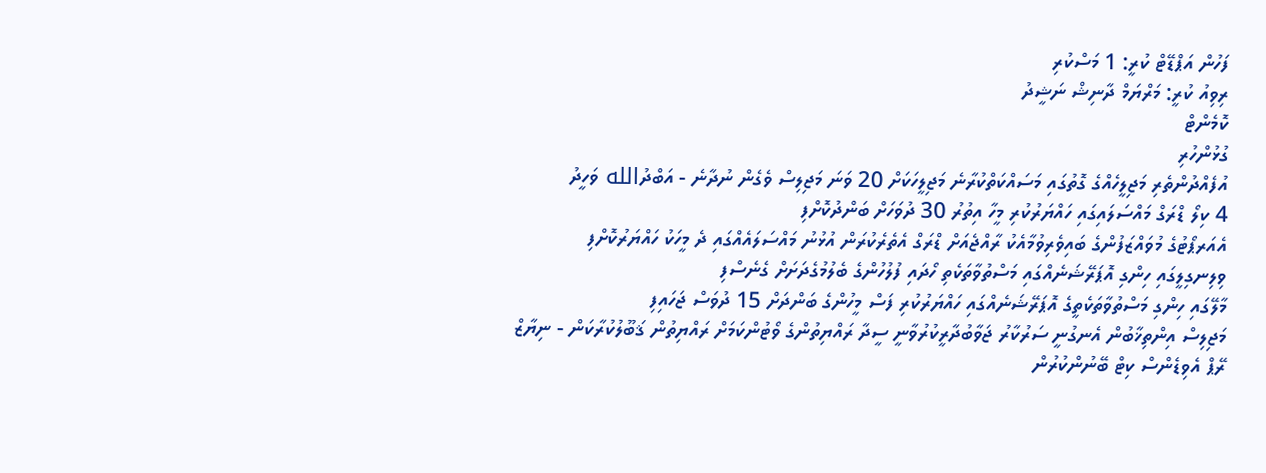ފަހުން އަޕްޑޭޓް ކުރީ: 1 މަސްކުރި
ރިވިއު ކުރީ: މަރްޔަމް ދާނިޝް ނަޝީދު
ކޮމެންޓް
ގުޅުންހުރި
އުފެއްދުންތެރި މަޖިލީހެއްގެ ގޮތުގައި މަސައްކަތްކުރާނެ މަޖިލީހަކަށް 20 ވަނަ މަޖިލިސް ވެގެން ނުދާނެ - އަބްދުالله ވަހީދު
4 ކިލޯ ޑްރަގް މައްސަލައިގައި ހައްޔަރުކުރި މީހާ އިތުރު 30 ދުވަހަށް ބަންދުކޮށްފި
އެއަރޕޯޓުގެ މުވައްޒަފުންގެ ބައިވެރިވުމާއެކު ރާއްޖެއަށް ޑްރަގް އެތެރެކުރަން އުޅުނު މައްސަލައެއްގައި ދެ މީހަކު ހައްޔަރުކޮށްފި
ވިލިނގިލީގައި ހިންގި އޮޕަރޭޝަނެއްގައި މަސްތުވާތަކެތި ހޯދައި ފުލުހުންގެ ބެލުމުގެދަށަށް ގެނެސްފި
މާލޭގައި ހިންގި މަސްތުވާތަކެތީގެ އޮޕަރޭޝަނެއްގައި ހައްޔަރުކުރި ފަސް މީހުންގެ ބަންދަށް 15 ދުވަސް ޖަހައިފި
މަޖިލިސް އިންތިޚާބުން އެނގުނީ ސަރުކާރު ޖަވާބުދާރީކުރުވާނީ ސީދާ ރައްޔިތުންގެ ވޯޓުންކަމަށް ރައްޔިތުން ޤަބޫލުކުރާކަން - ނިޔާޒް
ރޭޕް އެވިޑެންސް ކިޓް ބޭނުންކުރުން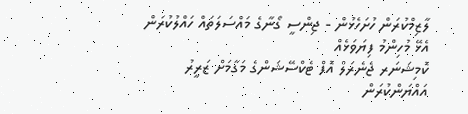ލާޒިމްކުރަން ހުށަހެޅުން - ޖިންސީ ގޯނާގެ މައްސަލަތައް ހައްލުކުރަން އެޅޭ މުހިންމު ފިޔަވަޅެއް
ކޮމިޝަނަރ ޖެނެރަލް އޮފް ޓެކްސޭޝަންގެ މަގާމަށް ޒަރީރު އައްޔަންކުރަން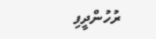ރުހުންދީފި